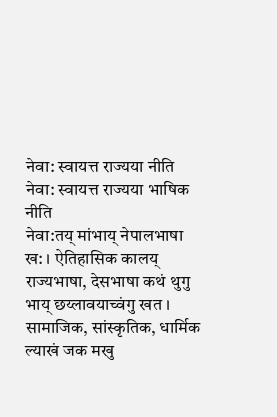नेवा: स्वायत्त राज्यया नीति
नेवा: स्वायत्त राज्यया भाषिक नीति
नेवा:तय् मांभाय् नेपालभाषा ख: । ऐतिहासिक कालय् राज्यभाषा, देसभाषा कथं थुगु भाय् छय्लावयाच्वंगु खत । सामाजिक, सांस्कृतिक, धार्मिक ल्याखं जक मखु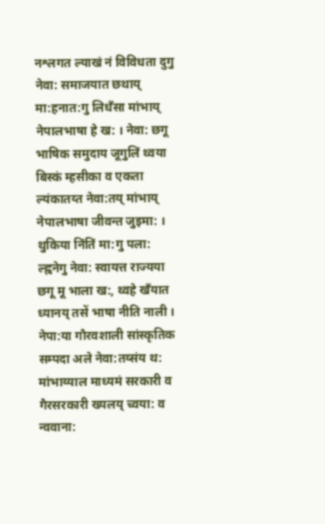नश्लगत ल्याखं नं विविधता दुगु नेवा: समाजयात छथाय् मा:हनात:गु लिधँसा मांभाय् नेपालभाषा हे ख: । नेवा: छगू भाषिक समुदाय जूगुलिं थ्वया बिस्कं म्हसीका व एकता ल्यंकातय्त नेवा:तय् मांभाय् नेपालभाषा जीवन्त जुइमा: । थुकिया निंतिं मा:गु पला: ल्ह्वनेगु नेवा: स्वायत्त राज्यया छगू मू भाला ख:, थ्वहे खँयात ध्यानय् तसें भाषा नीति नाली ।
नेपा:या गौरवशाली सांस्कृतिक सम्पदा अले नेवा:तय्संय थ: मांभाय्याल माध्यमं सरकारी व गैरसरकारी ख्यलय् च्वया: व न्ववाना: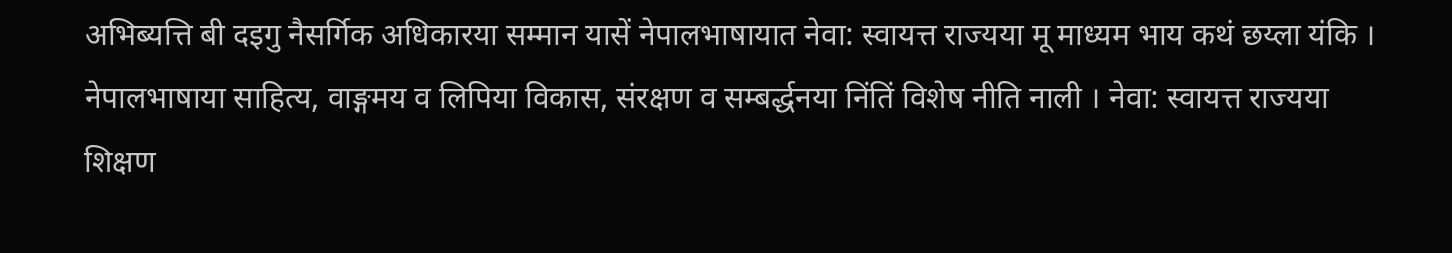अभिब्यत्ति बी दइगु नैसर्गिक अधिकारया सम्मान यासें नेपालभाषायात नेवा: स्वायत्त राज्यया मू माध्यम भाय कथं छय्ला यंकि । नेपालभाषाया साहित्य, वाङ्गमय व लिपिया विकास, संरक्षण व सम्बर्द्धनया निंतिं विशेष नीति नाली । नेवा: स्वायत्त राज्यया शिक्षण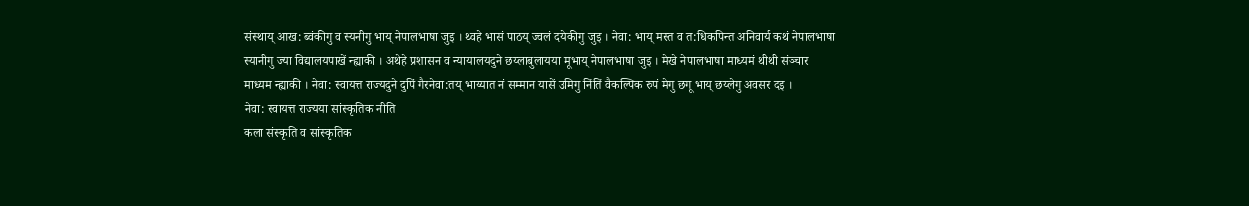संस्थाय् आख: ब्वंकीगु व स्यनीगु भाय् नेपालभाषा जुइ । थ्वहे भासं पाठय् ज्वलं दयेकीगु जुइ । नेवा: भाय् मस्त व त:धिकपिन्त अनिवार्य कथं नेपालभाषा स्यानीगु ज्या विद्यालयपाखें न्ह्याकी । अथेहे प्रशासन व न्यायालयदुने छय्लाबुलायया मूभाय् नेपालभाषा जुइ । मेखे नेपालभाषा माध्यमं थीथी संञ्चार माध्यम न्ह्याकी । नेवा: स्वायत्त राज्यदुने दुपिं गैरनेवा:तय् भाय्यात नं सम्मान यासें उमिगु निंतिं वैकल्पिक रुपं मेगु छगू भाय् छय्लेगु अवसर दइ ।
नेवा: स्वायत्त राज्यया सांस्कृतिक नीति
कला संस्कृति व सांस्कृतिक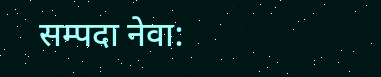सम्पदा नेवा: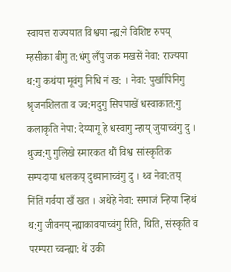स्वायत्त राज्ययात विश्वया न्ह्य:ने विशिष्ट रुपय् म्हसीका बीगु त:धंगु लँपु जक मखसें नेवा: राज्यया थ:गु कथंया मूवंगु निधि नं ख: । नेवा: पुर्खापिनिगु श्रृजनशिलता व ज्व:मदुगु सिपपाखें धस्वाकात:गु कलाकृति नेपा: देय्यागू हे धस्वागु न्हाय् जुयाच्वंगु दु । थुज्व:गु गुलिखे स्मारकत थौं विश्व सांस्कृतिक सम्पदाया धलकय् दुथ्यानाच्वंगु दु । थ्व नेवा:तय् निंतिं गर्वया खँ खत । अथेहे नेवा: समाजं न्हिया न्हिथं थ:गु जीवनय् न्ह्याकावयाच्वंगु रिति, थिति, संस्कृति व परम्परा च्वन्ह्या: थें उकी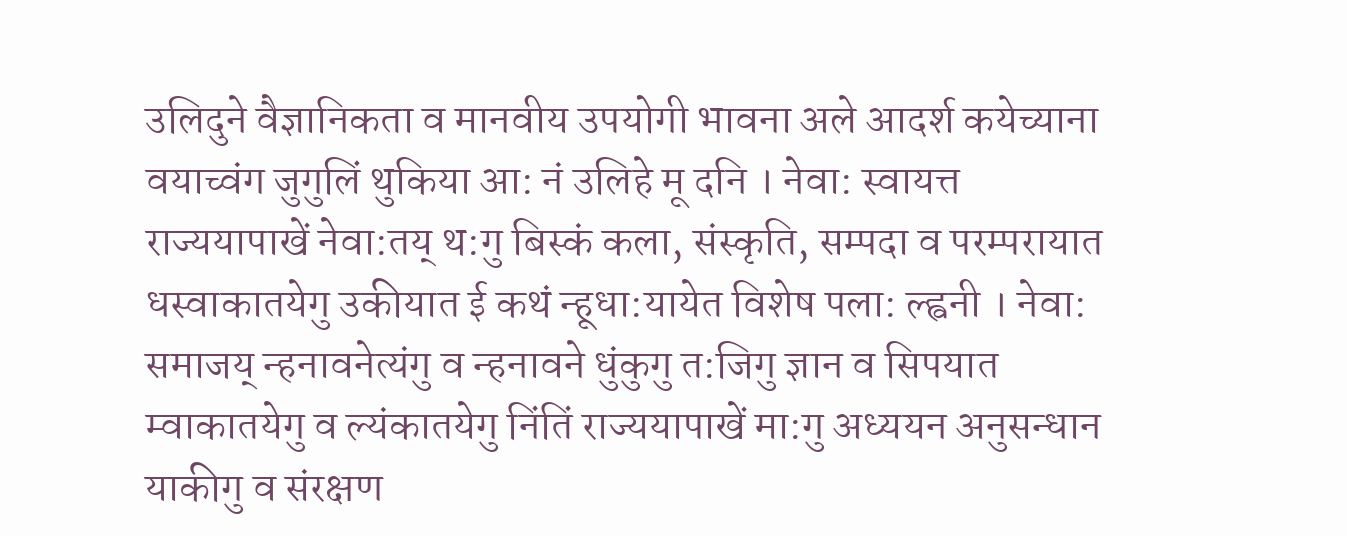उलिदुने वैज्ञानिकता व मानवीय उपयोगी भावना अले आदर्श कयेच्याना वयाच्वंग जुगुलिं थुकिया आ: नं उलिहे मू दनि । नेवा: स्वायत्त राज्ययापाखें नेवा:तय् थ:गु बिस्कं कला, संस्कृति, सम्पदा व परम्परायात धस्वाकातयेगु उकीयात ई कथं न्हूधा:यायेत विशेष पला: ल्ह्वनी । नेवा: समाजय् न्हनावनेत्यंगु व न्हनावने धुंकुगु त:जिगु ज्ञान व सिपयात म्वाकातयेगु व ल्यंकातयेगु निंतिं राज्ययापाखें मा:गु अध्ययन अनुसन्धान याकीगु व संरक्षण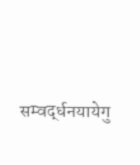सम्वर्द्धनयायेगु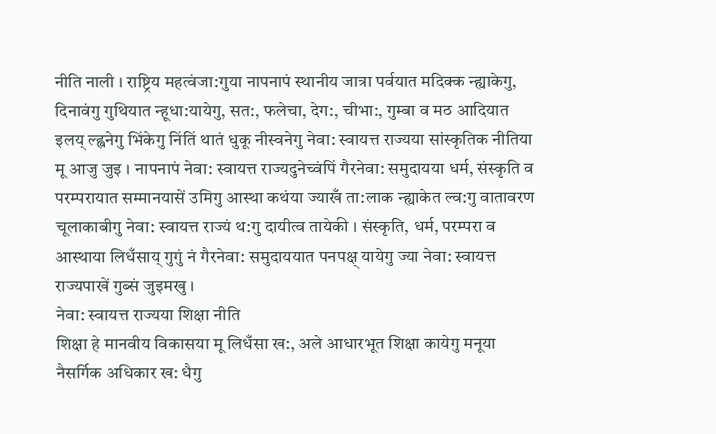नीति नाली । राष्ट्रिय महत्वंजा:गुया नापनापं स्थानीय जात्रा पर्वयात मदिक्क न्ह्याकेगु, दिनावंगु गुथियात न्हूधा:यायेगु, सत:, फलेचा, देग:, चीभा:, गुम्बा व मठ आदियात इलय् ल्ह्वनेगु भिंकेगु निंतिं थातं धुकू नीस्वनेगु नेवा: स्वायत्त राज्यया सांस्कृतिक नीतिया मू आजु जुइ । नापनापं नेवा: स्वायत्त राज्यदुनेच्वंपिं गैरनेवा: समुदायया धर्म, संस्कृति व परम्परायात सम्मानयासें उमिगु आस्था कथंया ज्याखँ ता:लाक न्ह्याकेत ल्व:गु वातावरण चूलाकाबीगु नेवा: स्वायत्त राज्यं थ:गु दायीत्व तायेकी । संस्कृति, धर्म, परम्परा व आस्थाया लिधँसाय् गुगुं नं गैरनेवा: समुदाययात पनपक्ष् यायेगु ज्या नेवा: स्वायत्त राज्यपाखें गुब्सं जुइमखु ।
नेवा: स्वायत्त राज्यया शिक्षा नीति
शिक्षा हे मानवीय विकासया मू लिधँसा ख:, अले आधारभूत शिक्षा कायेगु मनूया नैसर्गिक अधिकार ख: धैगु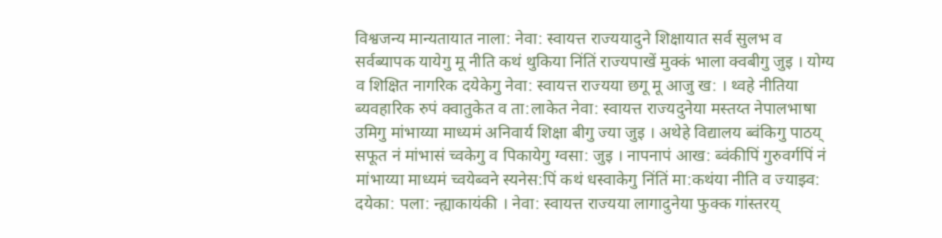विश्वजन्य मान्यतायात नाला: नेवा: स्वायत्त राज्ययादुने शिक्षायात सर्व सुलभ व सर्वब्यापक यायेगु मू नीति कथं थुकिया निंतिं राज्यपाखें मुक्कं भाला क्वबीगु जुइ । योग्य व शिक्षित नागरिक दयेकेगु नेवा: स्वायत्त राज्यया छगू मू आजु ख: । थ्वहे नीतिया ब्यवहारिक रुपं क्वातुकेत व ता:लाकेत नेवा: स्वायत्त राज्यदुनेया मस्तय्त नेपालभाषा उमिगु मांभाय्या माध्यमं अनिवार्य शिक्षा बीगु ज्या जुइ । अथेहे विद्यालय ब्वंकिगु पाठय् सफूत नं मांभासं च्वकेगु व पिकायेगु ग्वसा: जुइ । नापनापं आख: ब्वंकीपिं गुरुवर्गपिं नं मांभाय्या माध्यमं च्वयेब्वने स्यनेस:पिं कथं धस्वाकेगु निंतिं मा:कथंया नीति व ज्याझ्व: दयेका: पला: न्ह्याकायंकी । नेवा: स्वायत्त राज्यया लागादुनेया फुक्क गांस्तरय्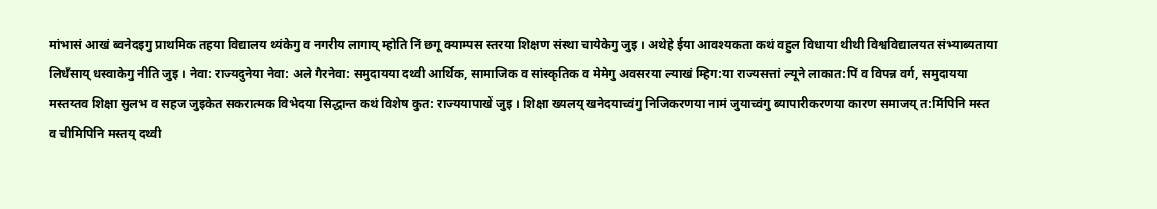मांभासं आखं ब्वनेदइगु प्राथमिक तहया विद्यालय थ्यंकेगु व नगरीय लागाय् म्होति निं छगू क्याम्पस स्तरया शिक्षण संस्था चायेकेगु जुइ । अथेहे ईया आवश्यकता कथं वहुल विधाया थीथी विश्वविद्यालयत संभ्याब्यताया लिधँसाय् धस्वाकेगु नीति जुइ । नेवा: राज्यदुनेया नेवा: अले गैरनेवा: समुदायया दथ्वी आर्थिक, सामाजिक व सांस्कृतिक व मेमेगु अवसरया ल्याखं म्हिग:या राज्यसत्तां ल्यूने लाकात:पिं व विपन्न वर्ग, समुदायया मस्तय्तव शिक्षा सुलभ व सहज जुइकेत सकरात्मक विभेदया सिद्धान्त कथं विशेष कुत: राज्ययापाखें जुइ । शिक्षा ख्यलय् खनेदयाच्वंगु निजिकरणया नामं जुयाच्वंगु ब्यापारीकरणया कारण समाजय् त:मिंपिनि मस्त व चीमिपिनि मस्तय् दथ्वी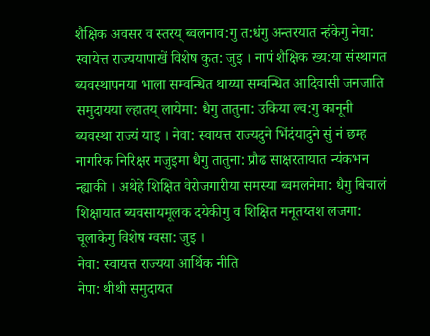शैक्षिक अवसर व स्तरय् ब्वलनाव:गु त:धंगु अन्तरयात न्हंकेगु नेवा: स्वायेत्त राज्ययापाखें विशेष कुत: जुइ । नापं शैक्षिक ख्य:या संस्थागत ब्यवस्थापनया भाला सम्वन्धित थाय्या सम्वन्धित आदिवासी जनजाति समुदायया ल्हातय् लायेमा: धैगु तातुना: उकिया ल्व:गु कानूनी ब्यवस्था राज्यं याइ । नेवा: स्वायत्त राज्यदुने भिंदंयादुने सुं नं छम्ह नागरिक निरिक्षर मजुइमा धैगु तातुना: प्रौढ साक्षरतायात न्यंकभन न्ह्याकी । अथेहे शिक्षित वेरोजगारीया समस्या ब्वमलनेमा: धैगु बिचालं शिक्षायात ब्यवसायमूलक दयेकीगु व शिक्षित मनूतय्तश लजगा: चूलाकेगु विशेष ग्वसा: जुइ ।
नेवा: स्वायत्त राज्यया आर्थिक नीति
नेपा: थीथी समुदायत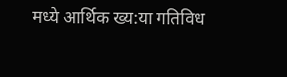मध्ये आर्थिक ख्य:या गतिविध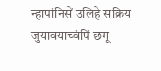न्हापांनिसें उलिहे सक्रिय जुयावयाच्वंपिं छगू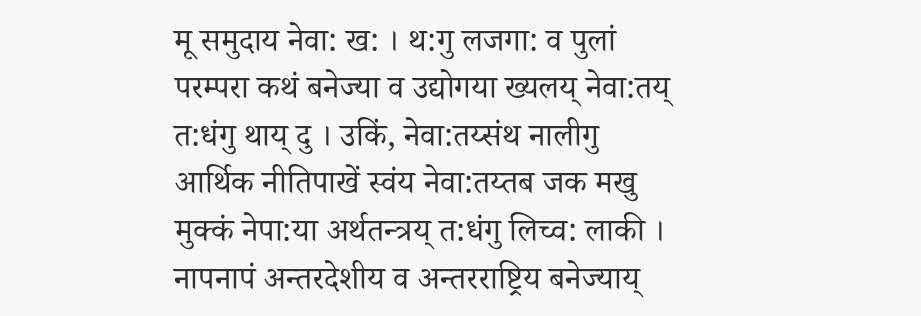मू समुदाय नेवा: ख: । थ:गु लजगा: व पुलां परम्परा कथं बनेज्या व उद्योगया ख्यलय् नेवा:तय् त:धंगु थाय् दु । उकिं, नेवा:तय्संथ नालीगु आर्थिक नीतिपाखें स्वंय नेवा:तय्तब जक मखु मुक्कं नेपा:या अर्थतन्त्रय् त:धंगु लिच्व: लाकी । नापनापं अन्तरदेशीय व अन्तरराष्ट्रिय बनेज्याय्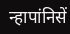न्हापांनिसें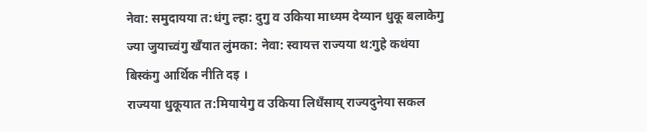नेवा: समुदायया त:धंगु ल्हा: दुगु व उकिया माध्यम देय्यान धुकू बलाकेगु ज्या जुयाच्वंगु खँयात लुंमका: नेवा: स्वायत्त राज्यया थ:गुहे कथंया बिस्कंगु आर्थिक नीति दइ ।
राज्यया धुकूयात त:मियायेगु व उकिया लिधँसाय् राज्यदुनेया सकल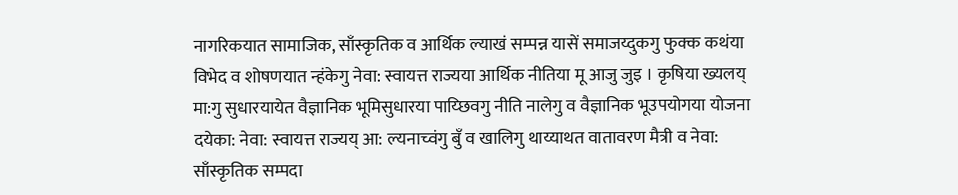नागरिकयात सामाजिक, साँस्कृतिक व आर्थिक ल्याखं सम्पन्न यासें समाजय्दुकगु फुक्क कथंया विभेद व शोषणयात न्हंकेगु नेवा: स्वायत्त राज्यया आर्थिक नीतिया मू आजु जुइ । कृषिया ख्यलय् मा:गु सुधारयायेत वैज्ञानिक भूमिसुधारया पाय्छिवगु नीति नालेगु व वैज्ञानिक भूउपयोगया योजना दयेका: नेवा: स्वायत्त राज्यय् आ: ल्यनाच्वंगु बुँ व खालिगु थाय्याथत वातावरण मैत्री व नेवा: साँस्कृतिक सम्पदा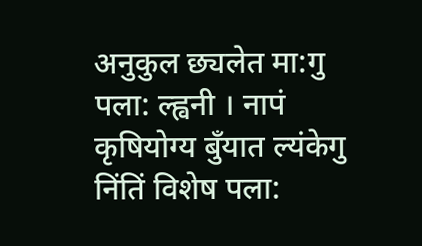अनुकुल छ्यलेत मा:गु पला: ल्ह्वनी । नापं कृषियोग्य बुँयात ल्यंकेगु निंतिं विशेष पला: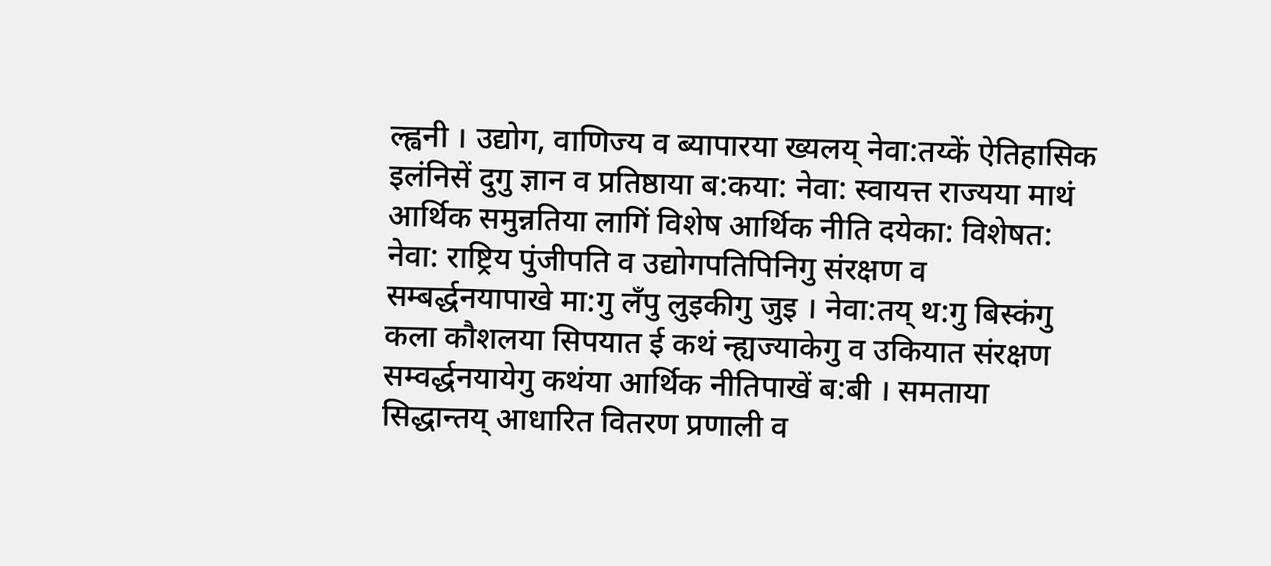ल्ह्वनी । उद्योग, वाणिज्य व ब्यापारया ख्यलय् नेवा:तय्कें ऐतिहासिक इलंनिसें दुगु ज्ञान व प्रतिष्ठाया ब:कया: नेवा: स्वायत्त राज्यया माथं आर्थिक समुन्नतिया लागिं विशेष आर्थिक नीति दयेका: विशेषत: नेवा: राष्ट्रिय पुंजीपति व उद्योगपतिपिनिगु संरक्षण व सम्बर्द्धनयापाखे मा:गु लँपु लुइकीगु जुइ । नेवा:तय् थ:गु बिस्कंगु कला कौशलया सिपयात ई कथं न्ह्यज्याकेगु व उकियात संरक्षण सम्वर्द्धनयायेगु कथंया आर्थिक नीतिपाखें ब:बी । समताया सिद्धान्तय् आधारित वितरण प्रणाली व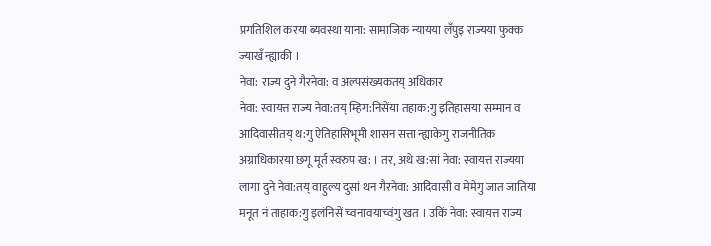प्रगतिशिल करया ब्यवस्था याना: सामाजिक न्यायया लँपुइ राज्यया फुक्क ज्याखँ न्ह्याकी ।
नेवा: राज्य दुने गैरनेवा: व अल्पसंख्यकतय् अधिकार
नेवा: स्वायत्त राज्य नेवा:तय् म्हिग:निसेंया तहाक:गु इतिहासया सम्मान व आदिवासीतय् थ:गु ऐतिहासिभूमी शासन सत्ता न्ह्याकेगु राजनीतिक अग्राधिकारया छगू मूर्त स्वरुप ख: । तर, अथे ख:सां नेवा: स्वायत्त राज्यया लागा दुने नेवा:तय् वाहुल्य दुसां थन गैरनेवा: आदिवासी व मेमेगु जात जातिया मनूत नं ताहाक:गु इलंनिसें च्वनावयाच्वंगु खत । उकिं नेवा: स्वायत्त राज्य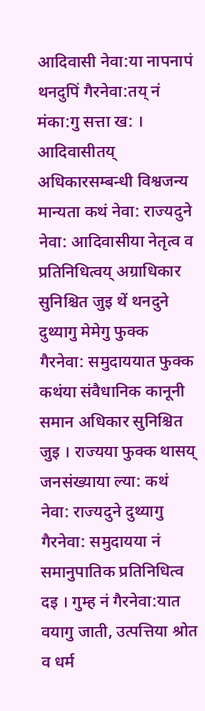आदिवासी नेवा:या नापनापं थनदुपिं गैरनेवा:तय् नं मंका:गु सत्ता ख: । आदिवासीतय् अधिकारसम्बन्धी विश्वजन्य मान्यता कथं नेवा: राज्यदुने नेवा: आदिवासीया नेतृत्व व प्रतिनिधित्वय् अग्राधिकार सुनिश्चित जुइ थें थनदुने दुथ्यागु मेमेगु फुक्क गैरनेवा: समुदाययात फुक्क कथंया संवैधानिक कानूनी समान अधिकार सुनिश्चित जुइ । राज्यया फुक्क थासय् जनसंख्याया ल्या: कथं नेवा: राज्यदुने दुथ्यागु गैरनेवा: समुदायया नं समानुपातिक प्रतिनिधित्व दइ । गुम्ह नं गैरनेवा:यात वयागु जाती, उत्पत्तिया श्रोत व धर्म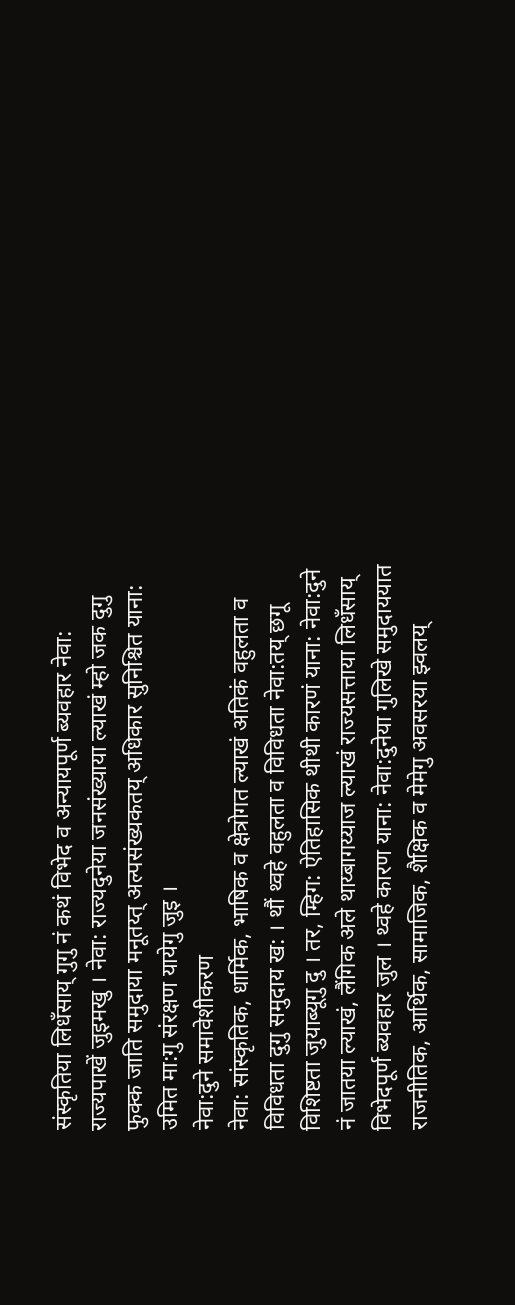संस्कृतिया लिधँसाय् गुगु नं कथं विभेद व अन्यायपूर्ण ब्यवहार नेवा: राज्यपाखें जुइमखु । नेवा: राज्यदुनेया जनसंख्याया ल्याखं म्हो जक दुगु फुक्क जाति समुदाया मनूतय्त् अल्पसंख्यकतय् अधिकार सुनिश्चित याना: उमित मा:गु संरक्षण यायेगु जुइ ।
नेवा:दुने समावेशीकरण
नेवा: सांस्कृतिक, धार्मिक, भाषिक व क्षेत्रोगत ल्याखं अतिकं वहुलता व विविधता दुगु समुदाय ख: । थौं थ्वहे वहुलता व विविधता नेवा:तय् छगू विशिष्टता जुयाब्यूगु दु । तर, म्हिग: ऐतिहासिक थीथी कारणं याना: नेवा:दुने नं जातया ल्याखं, लैंगिक अले थाय्बागय्याज ल्याखं राज्यसत्ताया लिधँसाय् विभेदपूर्ण ब्यवहार जुल । थ्वहे कारण याना: नेवा:दुनेया गुलिखे समुदाययात राजनीतिक, आर्थिक, सामाजिक, शैक्षिक व मेमेगु अवसरया झ्वलय्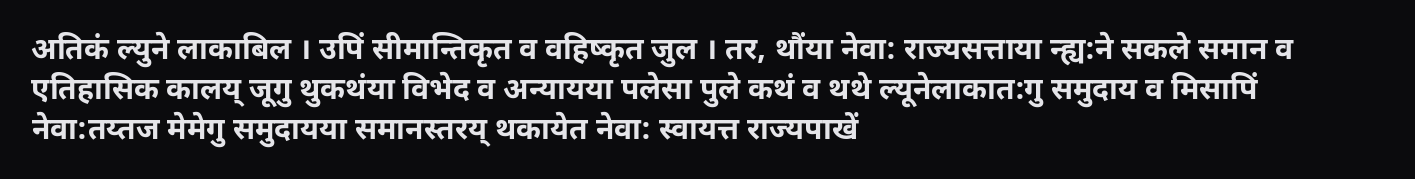अतिकं ल्युने लाकाबिल । उपिं सीमान्तिकृत व वहिष्कृत जुल । तर, थौंया नेवा: राज्यसत्ताया न्ह्य:ने सकले समान व एतिहासिक कालय् जूगु थुकथंया विभेद व अन्यायया पलेसा पुले कथं व थथे ल्यूनेलाकात:गु समुदाय व मिसापिं नेवा:तय्तज मेमेगु समुदायया समानस्तरय् थकायेत नेवा: स्वायत्त राज्यपाखें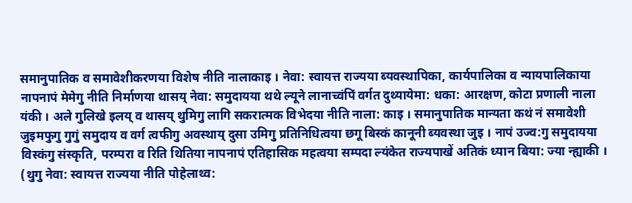समानुपातिक व समावेशीकरणया विशेष नीति नालाकाइ । नेवा: स्वायत्त राज्यया ब्यवस्थापिका, कार्यपालिका व न्यायपालिकाया नापनापं मेमेगु नीति निर्माणया थासय् नेवा: समुदायया थथे ल्यूने लानाच्वंपिं वर्गत दुथ्यायेमा: धका: आरक्षण, कोटा प्रणाली नाला यंकी । अले गुलिखे इलय् व थासय् थुमिगु लागि सकरात्मक विभेदया नीति नाला: काइ । समानुपातिक मान्यता कथं नं समावेशी जुइमफुगु गुगुं समुदाय व वर्ग त्वफीगु अवस्थाय् दुसा उमिगु प्रतिनिधित्वया छगू बिस्कं कानूनी ब्यवस्था जुइ । नापं उज्व:गु समुदायया विस्कंगु संस्कृति, परम्परा व रिति थितिया नापनापं एतिहासिक महत्वया सम्पदा ल्यंकेत राज्यपाखें अतिकं ध्यान बिया: ज्या न्ह्याकी ।
(थुगु नेवा: स्वायत्त राज्यया नीति पोहेलाथ्व: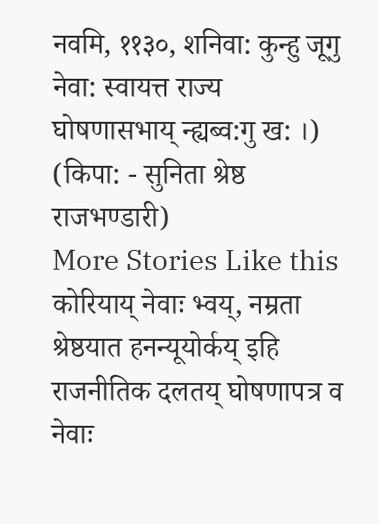नवमि, ११३०, शनिवा: कुन्हु जूगु नेवा: स्वायत्त राज्य घोषणासभाय् न्ह्यब्व:गु ख: ।)
(किपा: - सुनिता श्रेष्ठ राजभण्डारी)
More Stories Like this
कोरियाय् नेवाः भ्वय्, नम्रता श्रेष्ठयात हनन्यूयोर्कय् इहि
राजनीतिक दलतय् घोषणापत्र व नेवाः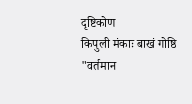दृष्टिकोण
किपुली मंकाः बाखं गोष्ठि
"वर्तमान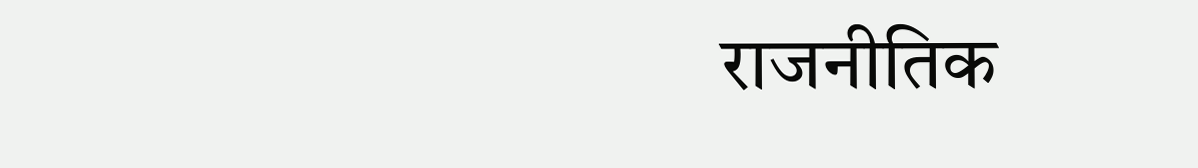राजनीतिक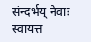संन्दर्भय् नेवाः स्वायत्त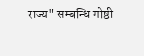राज्य" सम्बन्धि गोष्ठी